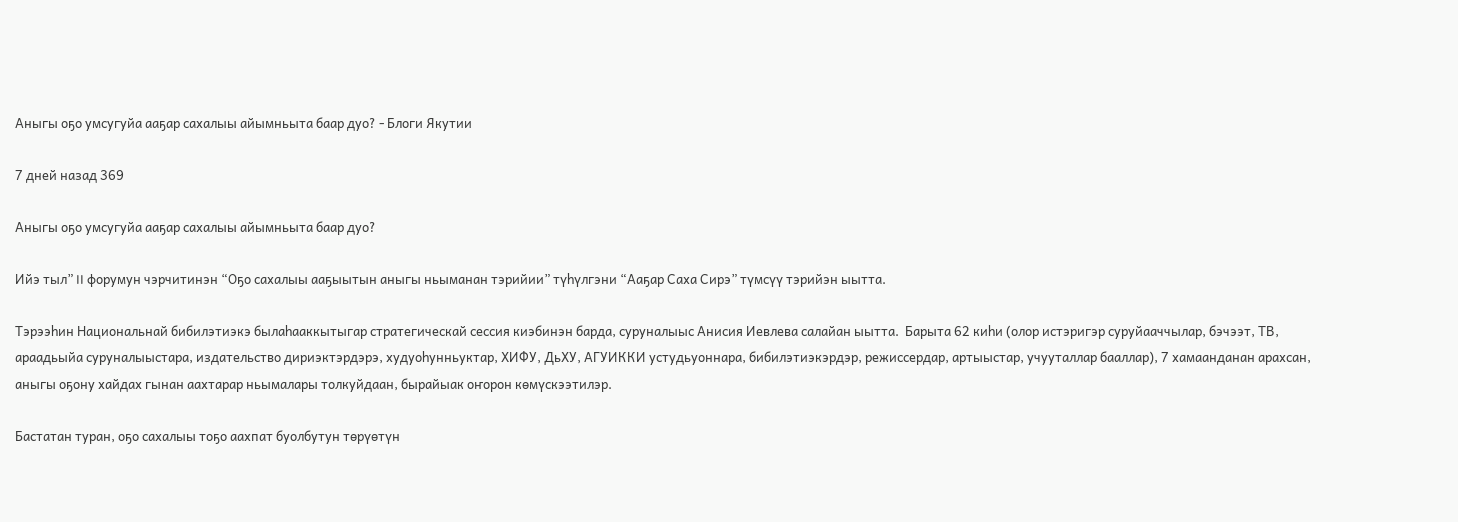Аныгы оҕо умсугуйа ааҕар сахалыы айымньыта баар дуо? - Блоги Якутии

7 дней назад 369

Аныгы оҕо умсугуйа ааҕар сахалыы айымньыта баар дуо?

Ийэ тыл” II форумун чэрчитинэн “Оҕо сахалыы ааҕыытын аныгы ньыманан тэрийии” түһүлгэни “Ааҕар Саха Сирэ” түмсүү тэрийэн ыытта.

Тэрээһин Национальнай бибилэтиэкэ былаһааккытыгар стратегическай сессия киэбинэн барда, суруналыыс Анисия Иевлева салайан ыытта.  Барыта 62 киһи (олор истэригэр суруйааччылар, бэчээт, ТВ, араадьыйа суруналыыстара, издательство дириэктэрдэрэ, худуоһунньуктар, ХИФУ, ДьХУ, АГУИККИ устудьуоннара, бибилэтиэкэрдэр, режиссердар, артыыстар, учууталлар бааллар), 7 хамаанданан арахсан, аныгы оҕону хайдах гынан аахтарар ньымалары толкуйдаан, бырайыак оҥорон көмүскээтилэр.

Бастатан туран, оҕо сахалыы тоҕо аахпат буолбутун төрүөтүн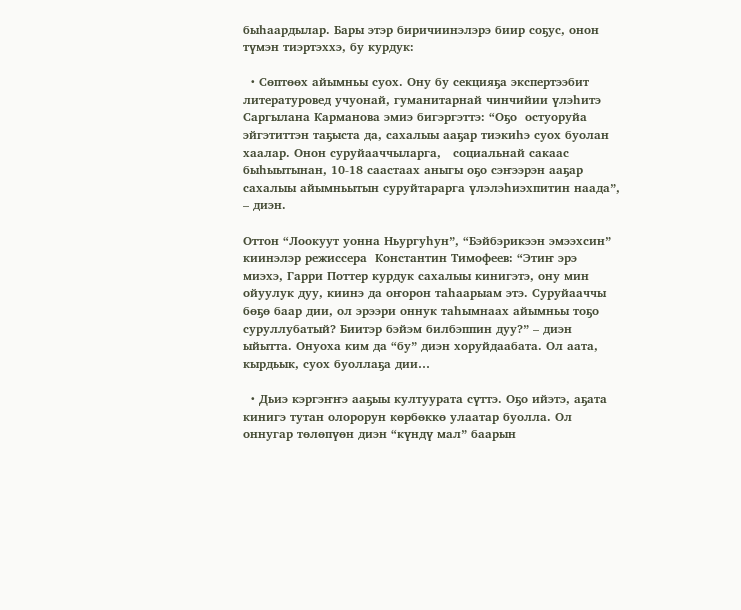быһаардылар. Бары этэр биричиинэлэрэ биир соҕус, онон түмэн тиэртэххэ, бу курдук:

  • Сөптөөх айымньы суох. Ону бу секцияҕа экспертээбит литературовед учуонай, гуманитарнай чинчийии үлэһитэ Саргылана Карманова эмиэ бигэргэттэ: “Оҕо  остуоруйа эйгэтиттэн таҕыста да, сахалыы ааҕар тиэкиһэ суох буолан хаалар. Онон суруйааччыларга,   социальнай сакаас быһыытынан, 10-18 саастаах аныгы оҕо сэҥээрэн ааҕар сахалыы айымньытын суруйтарарга үлэлэһиэхпитин наада”, – диэн.

Оттон “Лоокуут уонна Ньургуһун”, “Бэйбэрикээн эмээхсин” киинэлэр режиссера  Константин Тимофеев: “Этиҥ эрэ миэхэ, Гарри Поттер курдук сахалыы кинигэтэ, ону мин ойуулук дуу, киинэ да оҥорон таһаарыам этэ. Суруйааччы бөҕө баар дии, ол эрээри оннук таһымнаах айымньы тоҕо суруллубатый? Биитэр бэйэм билбэппин дуу?” – диэн ыйытта. Онуоха ким да “бу” диэн хоруйдаабата. Ол аата, кырдьык, суох буоллаҕа дии…

  • Дьиэ кэргэҥҥэ ааҕыы култуурата сүттэ. Оҕо ийэтэ, аҕата кинигэ тутан олорорун көрбөккө улаатар буолла. Ол оннугар төлөпүөн диэн “күндү мал” баарын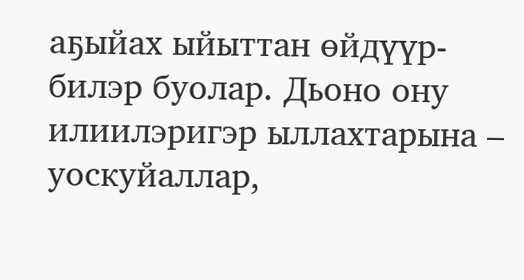аҕыйах ыйыттан өйдүүр-билэр буолар. Дьоно ону илиилэригэр ыллахтарына – уоскуйаллар,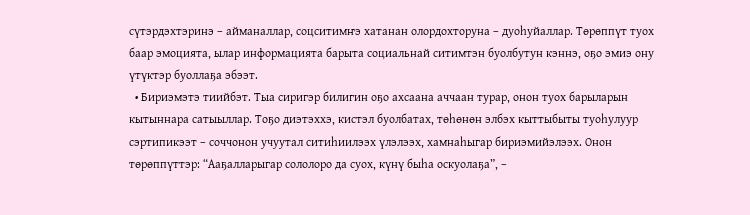сүтэрдэхтэринэ – айманаллар, соцситимҥэ хатанан олордохторуна – дуоһуйаллар. Төрөппүт туох баар эмоцията, ылар информацията барыта социальнай ситимтэн буолбутун кэннэ, оҕо эмиэ ону үтүктэр буоллаҕа эбээт.
  • Бириэмэтэ тиийбэт. Тыа сиригэр билигин оҕо ахсаана аччаан турар, онон туох барыларын кытыннара сатыыллар. Тоҕо диэтэххэ, кистэл буолбатах, төһөнөн элбэх кыттыбыты туоһулуур сэртипикээт – соччонон учуутал ситиһиилээх үлэлээх, хамнаһыгар бириэмийэлээх. Онон төрөппүттэр: “Ааҕалларыгар сололоро да суох, күнү быһа оскуолаҕа”, –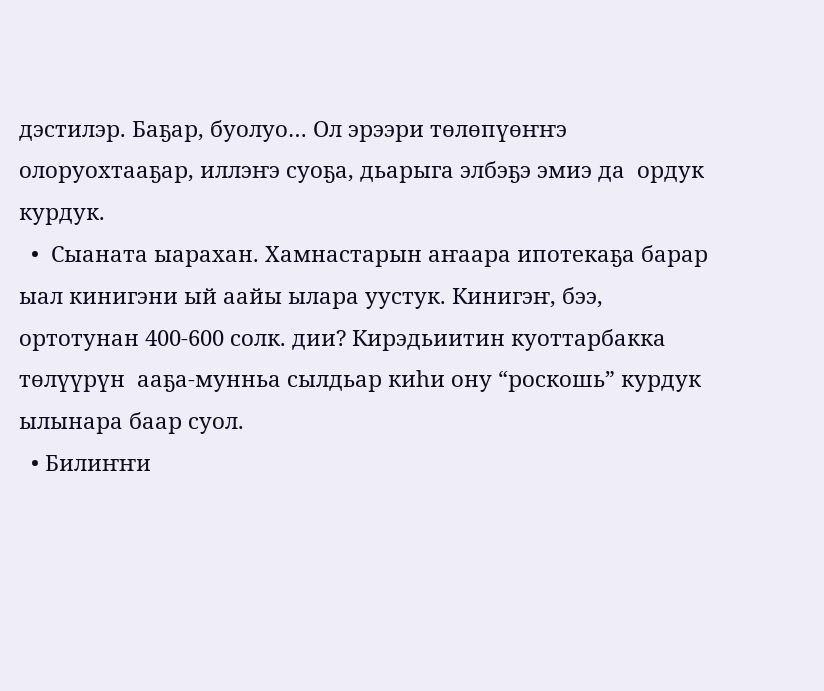дэстилэр. Баҕар, буолуо… Ол эрээри төлөпүөҥҥэ олоруохтааҕар, иллэҥэ суоҕа, дьарыга элбэҕэ эмиэ да  ордук курдук.
  •  Сыаната ыарахан. Хамнастарын аҥаара ипотекаҕа барар ыал кинигэни ый аайы ылара уустук. Кинигэҥ, бээ, ортотунан 400-600 солк. дии? Кирэдьиитин куоттарбакка төлүүрүн  ааҕа-мунньа сылдьар киһи ону “роскошь” курдук ылынара баар суол.
  • Билиҥҥи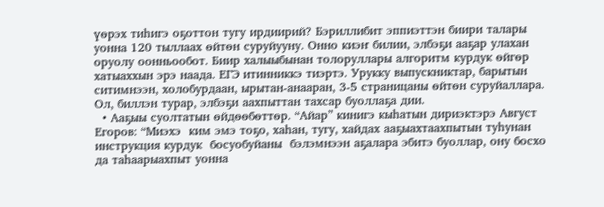үөрэх тиһигэ оҕоттон тугу ирдиирий? Бэриллибит эппиэттэн биири талары уонна 120 тыллаах өйтөн суруйууну. Онно киэҥ билии, элбэҕи ааҕар улахан оруолу оонньообот. Биир халыыбынан толоруллары алгоритм курдук өйгөр хатыаххын эрэ наада. ЕГЭ итинниккэ тиэртэ. Урукку выпускниктар, барытын ситимнээн, холобурдаан, ырытан-анааран, 3-5 страницаны өйтөн суруйаллара. Ол, биллэн турар, элбэҕи аахпыттан тахсар буоллаҕа дии.
  • Ааҕыы суолтатын өйдөөбөттөр. “Айар” кинигэ кыһатын дириэктэрэ Август Егоров: “Миэхэ  ким эмэ тоҕо, хаһан, тугу, хайдах ааҕыахтаахпытын туһунан инструкция курдук  босуобуйаны  бэлэмнээн аҕалара эбитэ буоллар, ону босхо да таһаарыахпыт уонна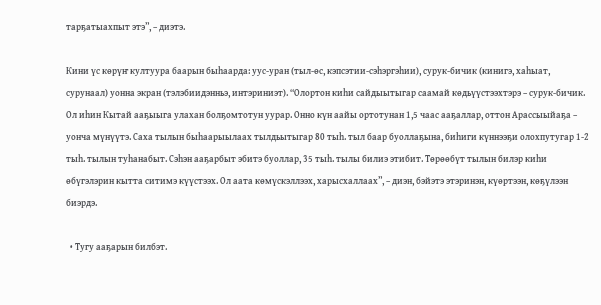тарҕатыахпыт этэ”, – диэтэ.

Кини үс көрүҥ култуура баарын быһаарда: уус-уран (тыл-өс, кэпсэтии-сэһэргэһии), сурук-бичик (кинигэ, хаһыат, сурунаал) уонна экран (тэлэбиидэнньэ, интэриниэт). “Олортон киһи сайдыытыгар саамай көдьүүстээхтэрэ – сурук-бичик. Ол иһин Кытай ааҕыыга улахан болҕомтотун уурар. Онно күн аайы ортотунан 1,5 чаас ааҕаллар, оттон Арассыыйаҕа – уонча мүнүүтэ. Саха тылын быһаарыылаах тылдьытыгар 80 тыһ. тыл баар буоллаҕына, биһиги күннээҕи олохпутугар 1-2 тыһ. тылын туһанабыт. Сэһэн ааҕарбыт эбитэ буоллар, 35 тыһ. тылы билиэ этибит. Төрөөбүт тылын билэр киһи өбүгэлэрин кытта ситимэ күүстээх. Ол аата көмүскэллээх, харысхаллаах”, – диэн, бэйэтэ этэринэн, күөртээн, көҕүлээн биэрдэ.

  • Тугу ааҕарын билбэт.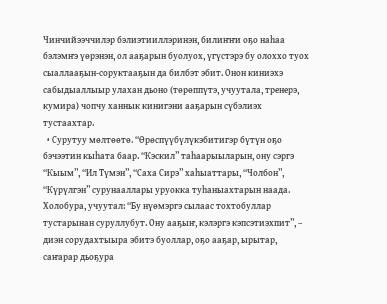Чинчийээччилэр бэлиэтииллэринэн, билиҥҥи оҕо наһаа бэлэмҥэ үөрэнэн, ол ааҕарын буолуох, үгүстэрэ бу олоххо туох сыаллааҕын-соруктааҕын да билбэт эбит. Онон киниэхэ сабыдыаллыыр улахан дьоно (төрөппүтэ, учуутала, тренерэ, кумира) чопчу ханнык кинигэни ааҕарын сүбэлиэх тустаахтар.
  • Сурутуу мөлтөөтө. “Өрөспүүбүлүкэбитигэр бүтүн оҕо бэчээтин кыһата баар. “Кэскил” таһаарыыларын, ону сэргэ “Кыым”, “Ил Түмэн”, “Саха Сирэ” хаһыаттары, “Чолбон”, “Күрүлгэн” сурунааллары уруокка туһаныахтарын наада. Холобура, учуутал: “Бу нүөмэргэ сылаас тохтобуллар тустарынан суруллубут. Ону ааҕыҥ, кэлэргэ кэпсэтиэхпит”, – диэн сорудахтыыра эбитэ буоллар, оҕо ааҕар, ырытар, саҥарар дьоҕура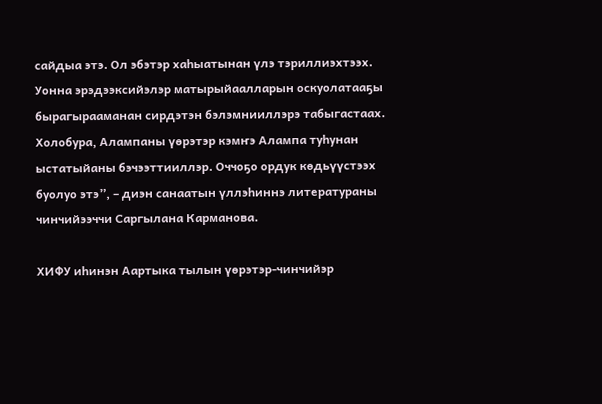сайдыа этэ. Ол эбэтэр хаһыатынан үлэ тэриллиэхтээх. Уонна эрэдээксийэлэр матырыйаалларын оскуолатааҕы бырагырааманан сирдэтэн бэлэмнииллэрэ табыгастаах. Холобура, Алампаны үөрэтэр кэмҥэ Алампа туһунан ыстатыйаны бэчээттииллэр. Оччоҕо ордук көдьүүстээх буолуо этэ”, – диэн санаатын үллэһиннэ литератураны чинчийээччи Саргылана Карманова.

ХИФУ иһинэн Аартыка тылын үөрэтэр-чинчийэр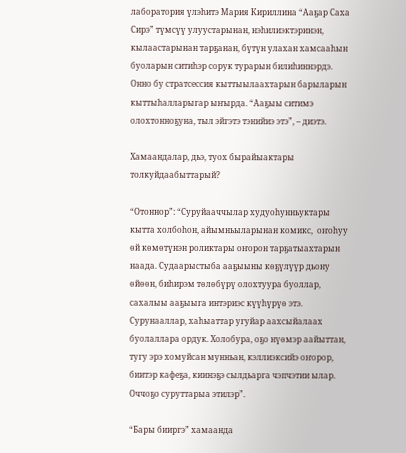лаборатория үлэһитэ Мария Кириллина “Ааҕар Саха Сирэ” түмсүү улуустарынан, нэһилиэктэринэн, кылаастарынан тарҕанан, бүтүн улахан хамсааһын буоларын ситиһэр сорук турарын билиһиннэрдэ. Онно бу стратсессия кыттыылаахтарын барыларын кыттыһалларыгар ыҥырда. “Ааҕыы ситимэ олохтонноҕуна, тыл эйгэтэ тэнийиэ этэ”, – диэтэ.

Хамаандалар, дьэ, туох бырайыактары толкуйдаабыттарый?

“Отоннор”: “Суруйааччылар худуоһунньуктары кытта холбоһон, айымньыларынан комикс,  оҥоһуу өй көмөтүнэн роликтары оҥорон тарҕатыахтарын наада. Судаарыстыба ааҕыыны көҕүлүүр дьону өйөөн, биһирэм төлөбүрү олохтуура буоллар, сахалыы ааҕыыга интэриэс күүһүрүө этэ. Сурунааллар, хаһыаттар угуйар аахсыйалаах буолаллара ордук. Холобура, оҕо нүөмэр аайыттан, тугу эрэ хомуйсан мунньан, кэллиэксийэ оҥорор, биитэр кафеҕа, киинэҕэ сылдьарга чэпчэтии ылар. Оччоҕо суруттарыа этилэр”.

“Бары бииргэ” хамаанда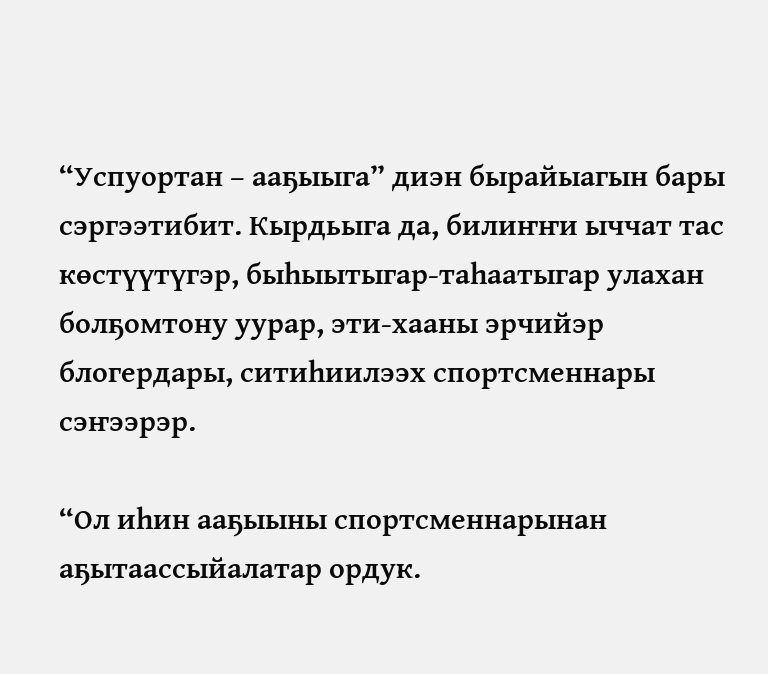“Успуортан – ааҕыыга” диэн бырайыагын бары сэргээтибит. Кырдьыга да, билиҥҥи ыччат тас көстүүтүгэр, быһыытыгар-таһаатыгар улахан болҕомтону уурар, эти-хааны эрчийэр блогердары, ситиһиилээх спортсменнары сэҥээрэр.

“Ол иһин ааҕыыны спортсменнарынан аҕытаассыйалатар ордук.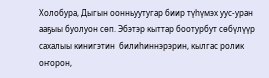Холобура, Дыгын оонньуутугар биир түһүмэх уус-уран ааҕыы буолуон сөп. Эбэтэр кыттар боотурбут сөбүлүүр сахалыы кинигэтин  билиһиннэрэрин, кылгас ролик оҥорон,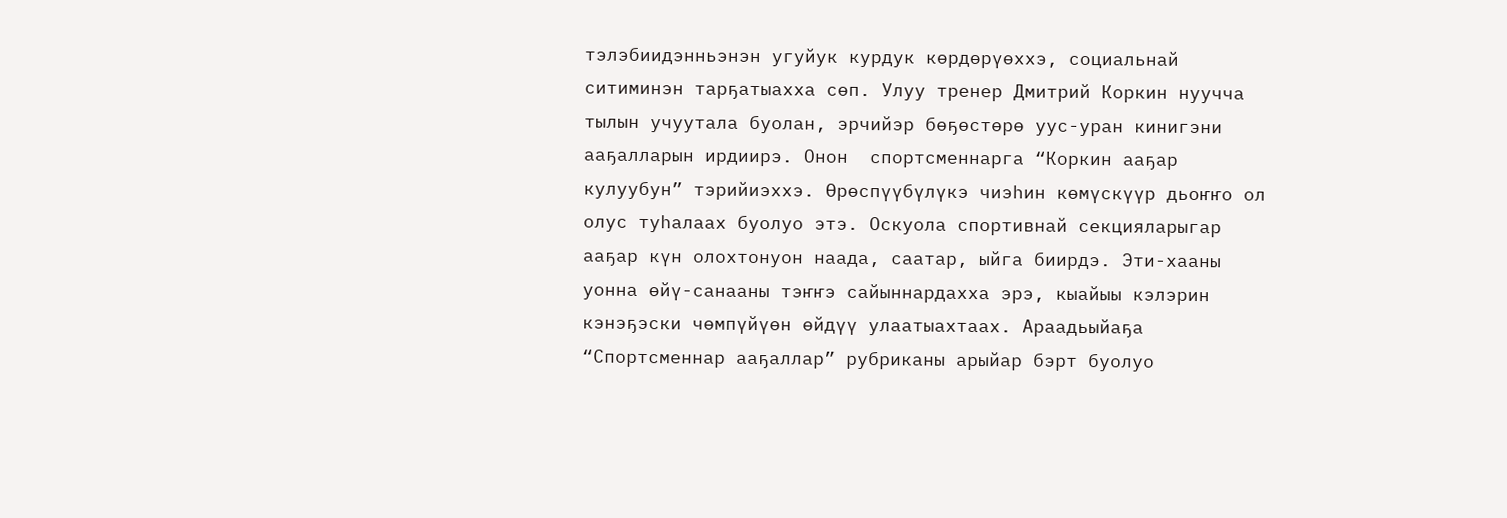тэлэбиидэнньэнэн угуйук курдук көрдөрүөххэ, социальнай ситиминэн тарҕатыахха сөп. Улуу тренер Дмитрий Коркин нуучча тылын учуутала буолан, эрчийэр бөҕөстөрө уус-уран кинигэни ааҕалларын ирдиирэ. Онон  спортсменнарга “Коркин ааҕар кулуубун” тэрийиэххэ. Өрөспүүбүлүкэ чиэһин көмүскүүр дьоҥҥо ол олус туһалаах буолуо этэ. Оскуола спортивнай секцияларыгар ааҕар күн олохтонуон наада, саатар, ыйга биирдэ. Эти-хааны уонна өйү-санааны тэҥҥэ сайыннардахха эрэ, кыайыы кэлэрин кэнэҕэски чөмпүйүөн өйдүү улаатыахтаах. Араадьыйаҕа “Спортсменнар ааҕаллар” рубриканы арыйар бэрт буолуо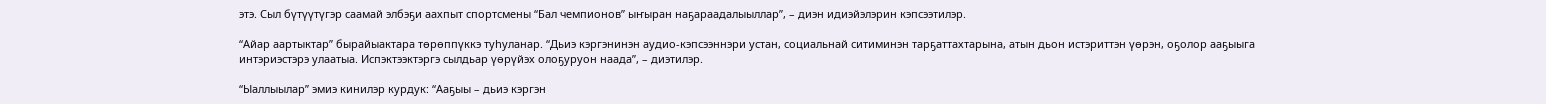этэ. Сыл бүтүүтүгэр саамай элбэҕи аахпыт спортсмены “Бал чемпионов” ыҥыран наҕараадалыыллар”, – диэн идиэйэлэрин кэпсээтилэр.

“Айар аартыктар” бырайыактара төрөппүккэ туһуланар. “Дьиэ кэргэнинэн аудио-кэпсээннэри устан, социальнай ситиминэн тарҕаттахтарына, атын дьон истэриттэн үөрэн, оҕолор ааҕыыга интэриэстэрэ улаатыа. Испэктээктэргэ сылдьар үөрүйэх олоҕуруон наада”, – диэтилэр.

“Ыаллыылар” эмиэ кинилэр курдук: “Ааҕыы – дьиэ кэргэн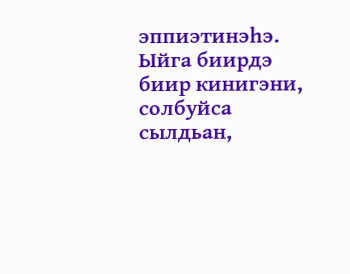эппиэтинэһэ. Ыйга биирдэ биир кинигэни, солбуйса сылдьан,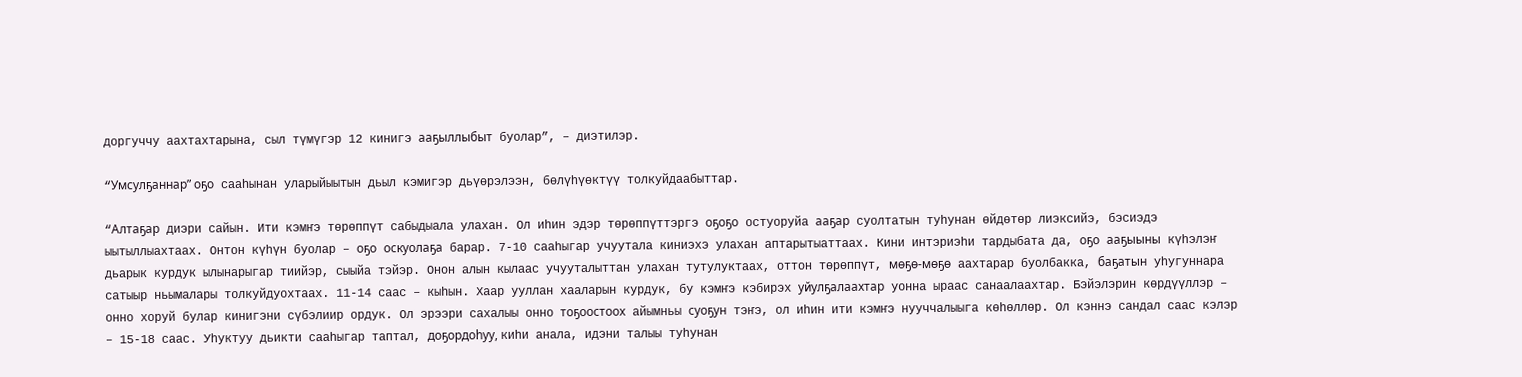доргуччу аахтахтарына, сыл түмүгэр 12 кинигэ ааҕыллыбыт буолар”, – диэтилэр.

“Умсулҕаннар” оҕо сааһынан уларыйыытын дьыл кэмигэр дьүөрэлээн, бөлүһүөктүү толкуйдаабыттар.

“Алтаҕар диэри сайын. Ити кэмҥэ төрөппүт сабыдыала улахан. Ол иһин эдэр төрөппүттэргэ оҕоҕо остуоруйа ааҕар суолтатын туһунан өйдөтөр лиэксийэ, бэсиэдэ ыытыллыахтаах. Онтон күһүн буолар – оҕо оскуолаҕа барар. 7-10 сааһыгар учуутала киниэхэ улахан аптарытыаттаах. Кини интэриэһи тардыбата да, оҕо ааҕыыны күһэлэҥ дьарык курдук ылынарыгар тиийэр, сыыйа тэйэр. Онон алын кылаас учууталыттан улахан тутулуктаах, оттон төрөппүт, мөҕө-мөҕө аахтарар буолбакка, баҕатын уһугуннара сатыыр ньымалары толкуйдуохтаах. 11-14 саас – кыһын. Хаар ууллан хааларын курдук, бу кэмҥэ кэбирэх уйулҕалаахтар уонна ыраас санаалаахтар. Бэйэлэрин көрдүүллэр – онно хоруй булар кинигэни сүбэлиир ордук. Ол эрээри сахалыы онно тоҕоостоох айымньы суоҕун тэҥэ, ол иһин ити кэмҥэ нууччалыыга көһөллөр. Ол кэннэ сандал саас кэлэр – 15-18 саас. Уһуктуу дьикти сааһыгар таптал, доҕордоһуу, киһи анала, идэни талыы туһунан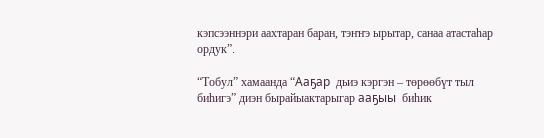кэпсээннэри аахтаран баран, тэҥҥэ ырытар, санаа атастаһар ордук”.

“Тобул” хамаанда “Ааҕар  дьиэ кэргэн – төрөөбүт тыл биһигэ” диэн бырайыактарыгар ааҕыы  биһик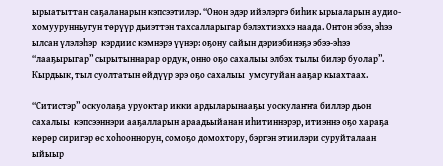ырыатыттан саҕаланарын кэпсээтилэр. “Онон эдэр ийэлэргэ биһик ырыаларын аудио-хомуурунньугун төрүүр дьиэттэн тахсалларыгар бэлэхтиэххэ наада. Онтон эбээ, эһээ ылсан үлэлэһэр  кэрдиис кэмнэрэ үүнэр: оҕону сайын дэриэбинэҕэ эбээ-эһээ “лааҕырыгар” сырытыннарар ордук, онно оҕо сахалыы элбэх тылы билэр буолар”. Кырдьык, тыл суолтатын өйдүүр эрэ оҕо сахалыы  умсугуйан ааҕар кыахтаах.

“Ситистэр” оскуолаҕа уруоктар икки ардыларынааҕы уоскулаҥҥа биллэр дьон сахалыы  кэпсээннэри ааҕалларын араадьыйанан иһитиннэрэр, итиэннэ оҕо хараҕа көрөр сиригэр өс хоһооннорун, сомоҕо домохтору, бэргэн этиилэри суруйталаан ыйыыр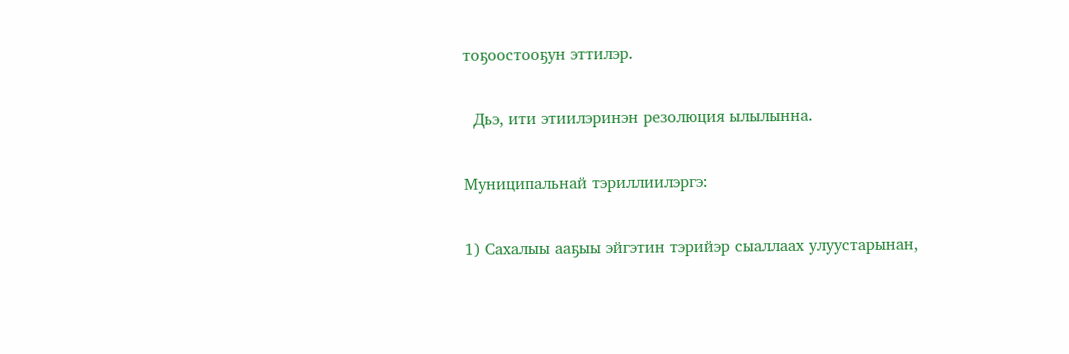тоҕоостооҕун эттилэр.

  Дьэ, ити этиилэринэн резолюция ылылынна.

Муниципальнай тэриллиилэргэ:

1) Сахалыы ааҕыы эйгэтин тэрийэр сыаллаах улуустарынан,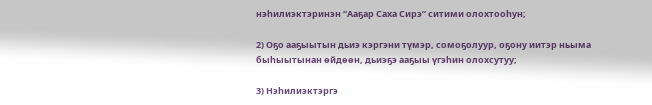нэһилиэктэринэн “Ааҕар Саха Сирэ” ситими олохтооһун;

2) Оҕо ааҕыытын дьиэ кэргэни түмэр, сомоҕолуур, оҕону иитэр ньыма быһыытынан өйдөөн, дьиэҕэ ааҕыы үгэһин олохсутуу;

3) Нэһилиэктэргэ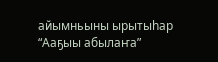айымньыны ырытыһар “Ааҕыы абылаҥа”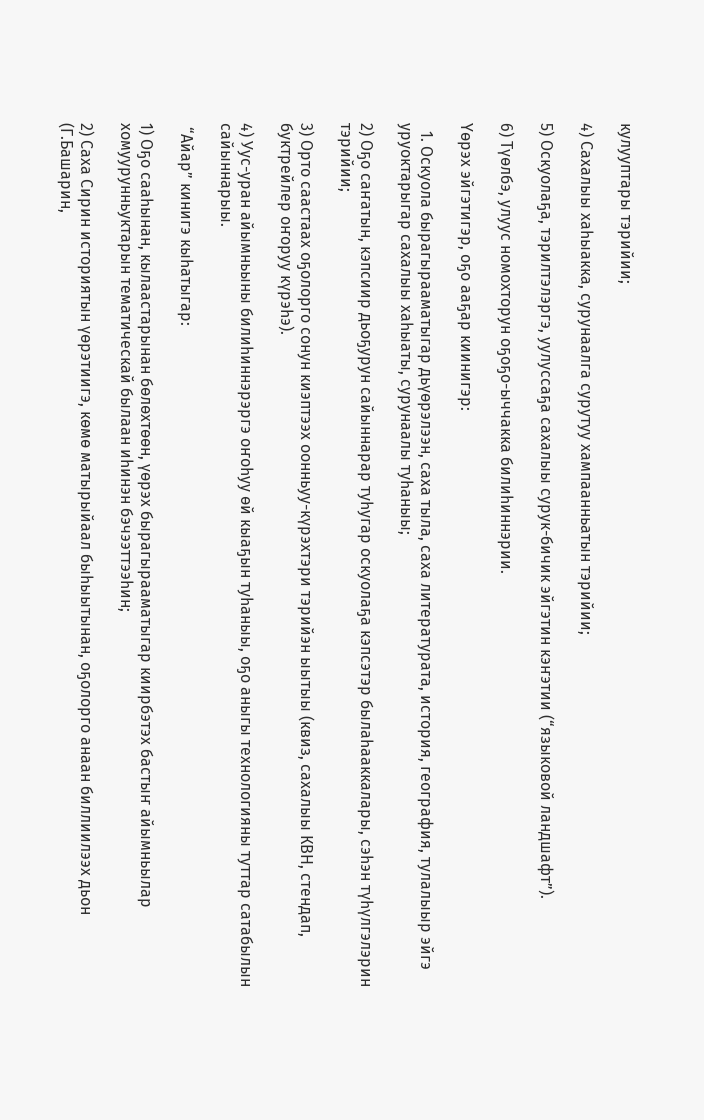кулууптары тэрийии;

4) Сахалыы хаһыакка, сурунаалга сурутуу хампаанньатын тэрийии;

5) Оскуолаҕа, тэрилтэлэргэ, уулуссаҕа сахалыы сурук-бичик эйгэтин кэҥэтии (“языковой ландшафт”).

6) Түөлбэ, улуус номохторун оҕоҕо-ыччакка билиһиннэрии.

Үөрэх эйгэтигэр, оҕо ааҕар киинигэр:

  1. Оскуола бырагырааматыгар дьүөрэлээн, саха тыла, саха литературата, история, география, тулалыыр эйгэ уруоктарыгар сахалыы хаһыаты, сурунаалы туһаныы;

2) Оҕо саҥатын, кэпсиир дьоҕурун сайыннарар туһугар оскуолаҕа кэпсэтэр былаһааккалары, сэһэн түһүлгэлэрин тэрийии;

3) Орто саастаах оҕолорго сонун киэптээх оонньуу-күрэхтэри тэрийэн ыытыы (квиз, сахалыы КВН, стендап, буктрейлер оҥоруу күрэһэ).

4) Уус-уран айымньыны билиһиннэрэргэ оҥоһуу өй кыаҕын туһаныы, оҕо аныгы технологияны туттар сатабылын сайыннарыы.

 “Айар” кинигэ кыһатыгар:

1) Оҕо сааһынан, кылаастарынан бөлөхтөөн, үөрэх бырагырааматыгар киирбэтэх бастыҥ айымньылар хомуурунньуктарын тематическай былаан иһинэн бэчээттээһин;

2) Саха Сирин историятын үөрэтиигэ, көмө матырыйаал быһыытынан, оҕолорго анаан биллиилээх дьон (Г.Башарин,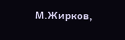М.Жирков,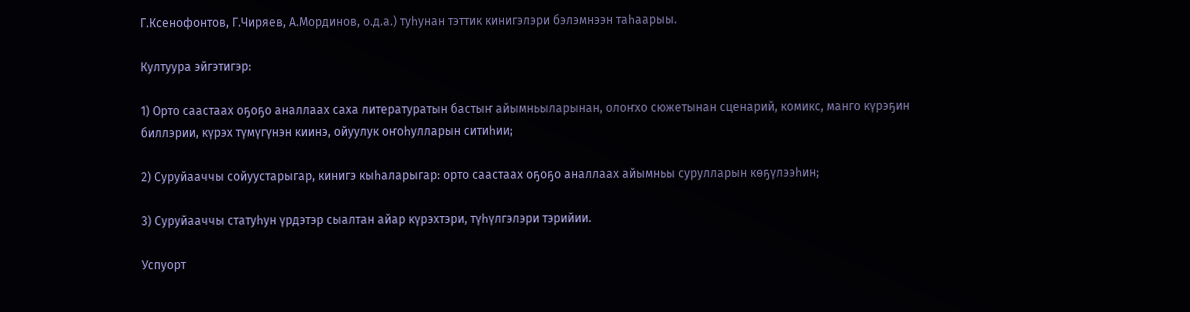Г.Ксенофонтов, Г.Чиряев, А.Мординов, о.д.а.) туһунан тэттик кинигэлэри бэлэмнээн таһаарыы.

Култуура эйгэтигэр:

1) Орто саастаах оҕоҕо аналлаах саха литературатын бастыҥ айымньыларынан, олоҥхо сюжетынан сценарий, комикс, манго күрэҕин биллэрии, күрэх түмүгүнэн киинэ, ойуулук оҥоһулларын ситиһии;

2) Суруйааччы сойуустарыгар, кинигэ кыһаларыгар: орто саастаах оҕоҕо аналлаах айымньы сурулларын көҕүлээһин;

3) Суруйааччы статуһун үрдэтэр сыалтан айар күрэхтэри, түһүлгэлэри тэрийии.

Успуорт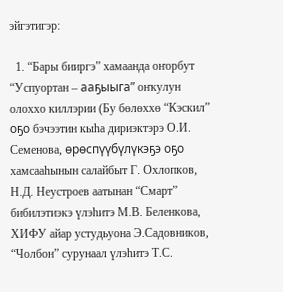эйгэтигэр:

  1. “Бары бииргэ” хамаанда оҥорбут “Успуортан – ааҕыыга” оҥкулун олоххо киллэрии (Бу бөлөххө “Кэскил” оҕо бэчээтин кыһа дириэктэрэ О.И. Семенова, өрөспүүбүлүкэҕэ оҕо хамсааһынын салайбыт Г. Охлопков, Н.Д. Неустроев аатынан “Смарт” бибилэтиэкэ үлэһитэ М.В. Беленкова, ХИФУ айар устудьуона Э.Садовников, “Чолбон” сурунаал үлэһитэ Т.С.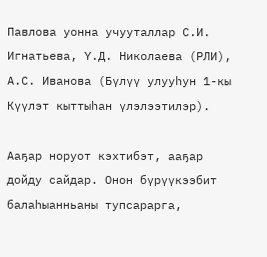Павлова уонна учууталлар С.И. Игнатьева, Ү.Д. Николаева (РЛИ), А.С. Иванова (Бүлүү улууһун 1-кы Күүлэт кыттыһан үлэлээтилэр).

Ааҕар норуот кэхтибэт, ааҕар дойду сайдар. Онон бүрүүкээбит балаһыанньаны тупсарарга,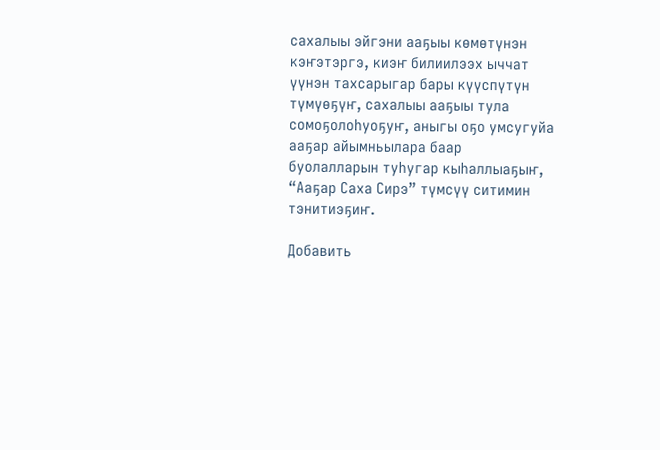сахалыы эйгэни ааҕыы көмөтүнэн кэҥэтэргэ, киэҥ билиилээх ыччат үүнэн тахсарыгар бары күүспүтүн түмүөҕүҥ, сахалыы ааҕыы тула сомоҕолоһуоҕуҥ, аныгы оҕо умсугуйа ааҕар айымньылара баар буолалларын туһугар кыһаллыаҕыҥ, “Ааҕар Саха Сирэ” түмсүү ситимин тэнитиэҕиҥ.

Добавить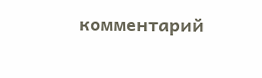комментарий